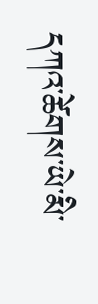དཀའ་ཚེགས་ཡེ་མི་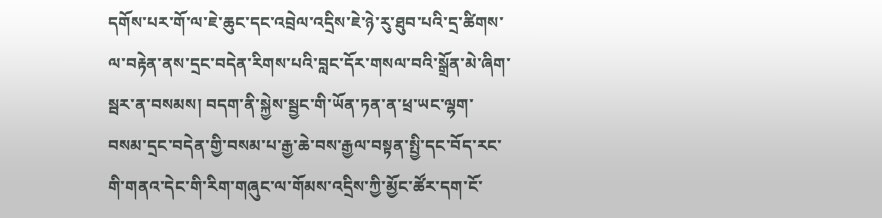དགོས་པར་གོ་ལ་ཇེ་ཆུང་དང་འབྲེལ་འདྲིས་ཇེ་ཉེ་རུ་ཐུབ་པའི་དྲ་ཚིགས་ལ་བརྟེན་ནས་དྲང་བདེན་རིགས་པའི་བླང་དོར་གསལ་བའི་སྒྲོན་མེ་ཞིག་སྦར་ན་བསམས། བདག་ནི་སྐྱེས་སྦྱང་གི་ཡོན་ཏན་ན་ཕྲ་ཡང་ལྷག་བསམ་དྲང་བདེན་གྱི་བསམ་པ་རྒྱ་ཆེ་བས་རྒྱལ་བསྟན་སྤྱི་དང་བོད་རང་གི་གནའ་དེང་གི་རིག་གཞུང་ལ་གོམས་འདྲིས་ཀྱི་མྱོང་ཚོར་དག་ངོ་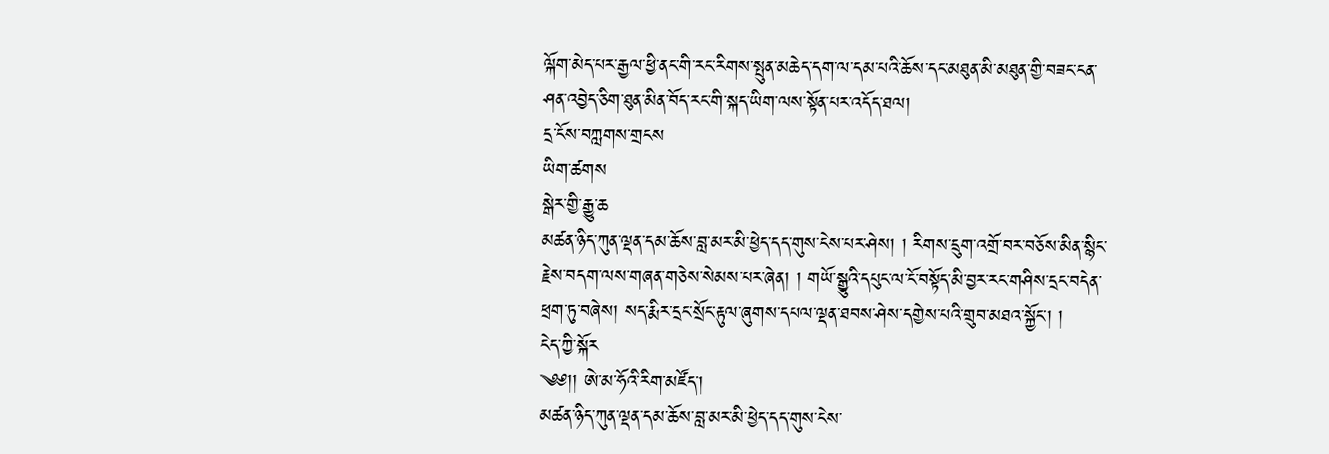ལྐོག་མེད་པར་རྒྱལ་ཕྱི་ནང་གི་རང་རིགས་སྤུན་མཆེད་དག་ལ་དམ་པའི་ཆོས་དང་མཐུན་མི་མཐུན་གྱི་བཟང་ངན་ཤན་འབྱེད་ཅིག་ཐུན་མིན་བོད་རང་གི་སྐད་ཡིག་ལས་སྟོན་པར་འདོད་ཐལ།
དྲ་ངོས་བཀླགས་གྲངས
ཡིག་ཚགས
སྒེར་གྱི་རྒྱུ་ཆ
མཚན་ཉིད་ཀུན་ལྡན་དམ་ཆོས་བླ་མར་མི་ཕྱེད་དད་གུས་ངེས་པར་ཤེས། ། རིགས་དྲུག་འགྲོ་བར་བཅོས་མིན་སྙིང་རྗེས་བདག་ལས་གཞན་གཅེས་སེམས་པར་ཞེན། ། གཡོ་སྒྱུའི་དཔུང་ལ་ངོ་བསྟོད་མི་བྱར་རང་གཤིས་དྲང་བདེན་ཕྲག་ཏུ་བཞེས། སད་རྨིར་དྲང་སྲོང་རྟུལ་ཞུགས་དཔལ་ལྡན་ཐབས་ཤེས་དགྱེས་པའི་གྲུབ་མཐའ་སྐྱོང་། །
ངེད་ཀྱི་སྐོར
༄༅།། ཨེ་མ་ཧོའི་རིག་མཛོད་།
མཚན་ཉིད་ཀུན་ལྡན་དམ་ཆོས་བླ་མར་མི་ཕྱེད་དད་གུས་ངེས་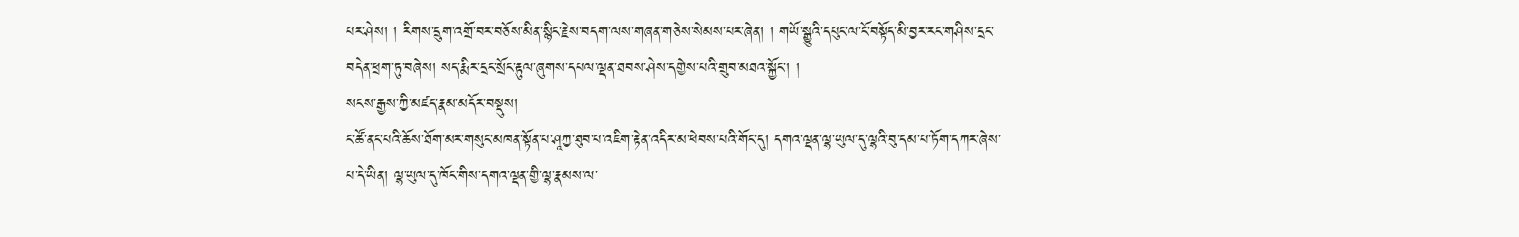པར་ཤེས། ། རིགས་དྲུག་འགྲོ་བར་བཅོས་མིན་སྙིང་རྗེས་བདག་ལས་གཞན་གཅེས་སེམས་པར་ཞེན། ། གཡོ་སྒྱུའི་དཔུང་ལ་ངོ་བསྟོད་མི་བྱར་རང་གཤིས་དྲང་བདེན་ཕྲག་ཏུ་བཞེས། སད་རྨིར་དྲང་སྲོང་རྟུལ་ཞུགས་དཔལ་ལྡན་ཐབས་ཤེས་དགྱེས་པའི་གྲུབ་མཐའ་སྐྱོང་། །
སངས་རྒྱས་ཀྱི་མཛད་རྣམ་མདོར་བསྡུས།
ང་ཚོ་ནང་པའི་ཆོས་ཐོག་མར་གསུང་མཁན་སྟོན་པ་ཤཱཀྱ་ཐུབ་པ་འཇིག་རྟེན་འདིར་མ་ཕེབས་པའི་གོང་དུ། དགའ་ལྡན་ལྷ་ཡུལ་དུ་ལྷའི་བུ་དམ་པ་ཏོག་དཀར་ཞེས་པ་དེ་ཡིན། ལྷ་ཡུལ་དུ་ཁོང་གིས་དགའ་ལྡན་གྱི་ལྷ་རྣམས་ལ་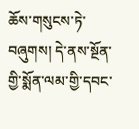ཆོས་གསུངས་ཏེ་བཞུགས། དེ་ནས་སྔོན་གྱི་སྨོན་ལམ་གྱི་དབང་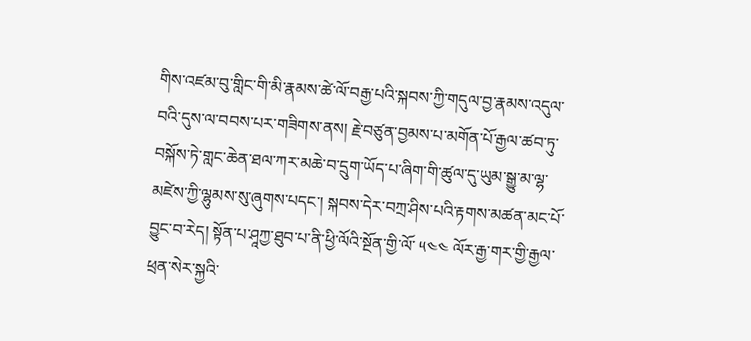གིས་འཛམ་བུ་གླིང་གི་མི་རྣམས་ཚེ་ལོ་བརྒྱ་པའི་སྐབས་ཀྱི་གདུལ་བྱ་རྣམས་འདུལ་བའི་དུས་ལ་བབས་པར་གཟིགས་ནས། རྗེ་བཙུན་བྱམས་པ་མགོན་པོ་རྒྱལ་ཚབ་ཏུ་བསྐོས་ཏེ་གླང་ཆེན་ཐལ་ཀར་མཆེ་བ་དྲུག་ཡོད་པ་ཞིག་གི་ཚུལ་དུ་ཡུམ་སྒྱུ་མ་ལྷ་མཛེས་ཀྱི་ལྷུམས་སུ་ཞུགས་པདང་། སྐབས་དེར་བཀྲ་ཤིས་པའི་རྟགས་མཚན་མང་པོ་བྱུང་བ་རེད། སྟོན་པ་ཤཱཀྱ་ཐུབ་པ་ནི་ཕྱི་ལོའི་སྔོན་གྱི་ལོ་ ༥༤༤ ལོར་རྒྱ་གར་གྱི་རྒྱལ་ཕྲན་སེར་སྐྱའི་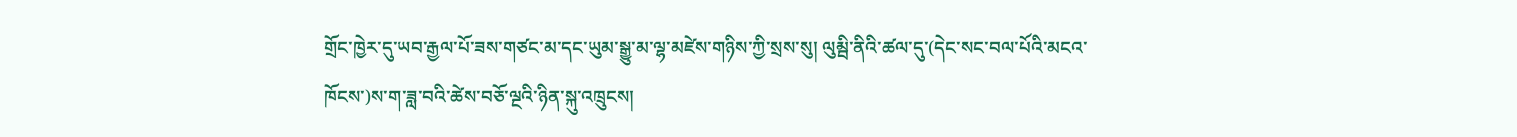གྲོང་ཁྱེར་དུ་ཡབ་རྒྱལ་པོ་ཟས་གཙང་མ་དང་ཡུམ་སྒྱུ་མ་ལྷ་མཛེས་གཉིས་ཀྱི་སྲས་སུ། ལུམྦི་ནིའི་ཚལ་དུ་(དེང་སང་བལ་པོའི་མངའ་ཁོངས་)ས་ག་ཟླ་བའི་ཚེས་བཅོ་ལྔའི་ཉིན་སྐུ་འཁྲུངས།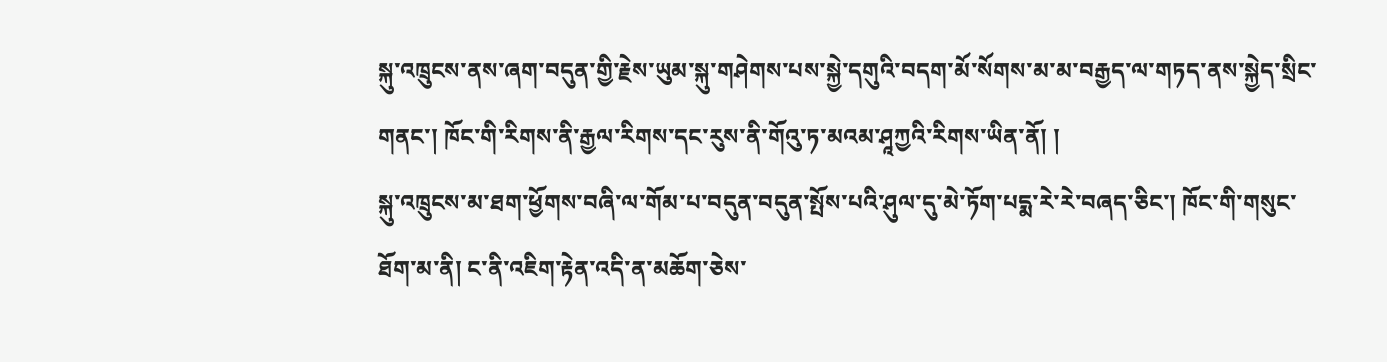སྐུ་འཁྲུངས་ནས་ཞག་བདུན་གྱི་རྗེས་ཡུམ་སྐུ་གཤེགས་པས་སྐྱེ་དགུའི་བདག་མོ་སོགས་མ་མ་བརྒྱད་ལ་གཏད་ནས་སྐྱེད་སྲིང་གནང་། ཁོང་གི་རིགས་ནི་རྒྱལ་རིགས་དང་རུས་ནི་གོའུ་ཏ་མའམ་ཤཱཀྱའི་རིགས་ཡིན་ནོ། །
སྐུ་འཁྲུངས་མ་ཐག་ཕྱོགས་བཞི་ལ་གོམ་པ་བདུན་བདུན་སྤོས་པའི་ཤུལ་དུ་མེ་ཏོག་པདྨ་རེ་རེ་བཞད་ཅིང་། ཁོང་གི་གསུང་ཐོག་མ་ནི། ང་ནི་འཇིག་རྟེན་འདི་ན་མཆོག་ཅེས་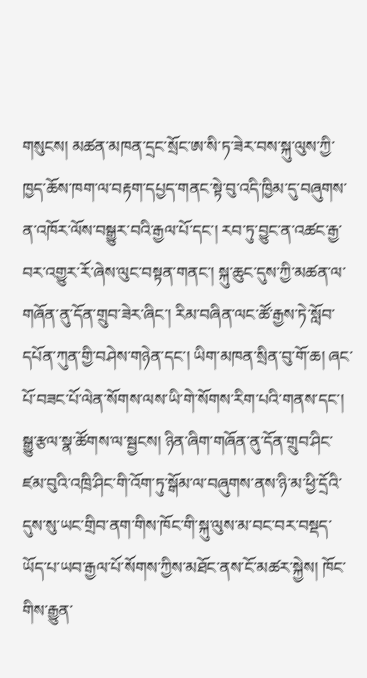གསུངས། མཚན་མཁན་དྲང་སྲོང་ཨ་སི་ཏ་ཟེར་བས་སྐུ་ལུས་ཀྱི་ཁྱད་ཆོས་ཁག་ལ་བརྟག་དཔྱད་གནང་སྟེ་བུ་འདི་ཁྱིམ་དུ་བཞུགས་ན་འཁོར་ལོས་བསྒྱུར་བའི་རྒྱལ་པོ་དང་། རབ་ཏུ་བྱུང་ན་འཚང་རྒྱ་བར་འགྱུར་རོ་ཞེས་ལུང་བསྟན་གནང་། སྐུ་ཆུང་དུས་ཀྱི་མཚན་ལ་གཞོན་ནུ་དོན་གྲུབ་ཟེར་ཞིང་། རིམ་བཞིན་ལང་ཚོ་རྒྱས་ཏེ་སློབ་དཔོན་ཀུན་གྱི་བཤེས་གཉེན་དང་། ཡིག་མཁན་སྲིན་བུ་གོ་ཆ། ཞང་པོ་བཟང་པོ་ལེན་སོགས་ལས་ཡི་གེ་སོགས་རིག་པའི་གནས་དང་།
སྒྱུ་རྩལ་སྣ་ཚོགས་ལ་སྦྱངས། ཉིན་ཞིག་གཞོན་ནུ་དོན་གྲུབ་ཤིང་ཛམ་བུའི་འཁྲི་ཤིང་གི་འོག་ཏུ་སྒོམ་ལ་བཞུགས་ནས་ཉི་མ་ཕྱི་དྲོའི་དུས་སུ་ཡང་གྲིབ་ནག་གིས་ཁོང་གི་སྐུ་ལུས་མ་བང་བར་བསྡད་ཡོད་པ་ཡབ་རྒྱལ་པོ་སོགས་ཀྱིས་མཐོང་ནས་ངོ་མཚར་སྐྱེས། ཁོང་གིས་རྒྱུན་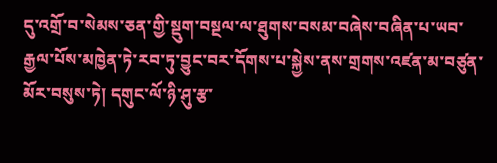དུ་འགྲོ་བ་སེམས་ཅན་གྱི་སྡུག་བསྔལ་ལ་ཐུགས་བསམ་བཞེས་བཞིན་པ་ཡབ་རྒྱལ་པོས་མཁྱེན་ཏེ་རབ་ཏུ་བྱུང་བར་དོགས་པ་སྐྱེས་ནས་གྲགས་འཛན་མ་བཙུན་མོར་བསུས་ཏེ། དགུང་ལོ་ཉི་ཤུ་རྩ་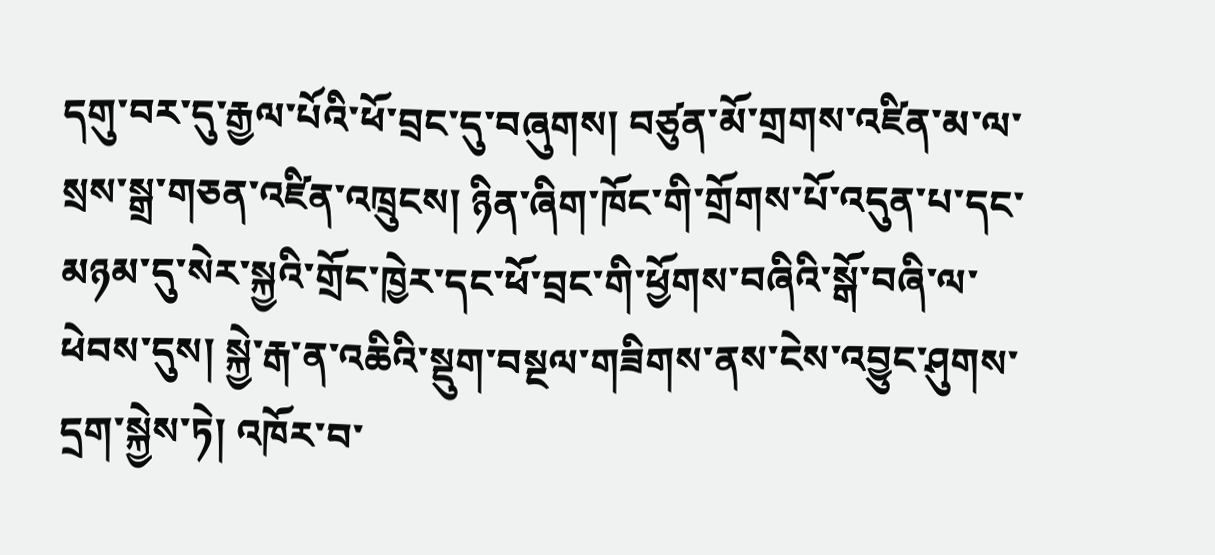དགུ་བར་དུ་རྒྱལ་པོའི་ཕོ་བྲང་དུ་བཞུགས། བཙུན་མོ་གྲགས་འཛིན་མ་ལ་སྲས་སྒྲ་གཅན་འཛིན་འཁྲུངས། ཉིན་ཞིག་ཁོང་གི་གྲོགས་པོ་འདུན་པ་དང་མཉམ་དུ་སེར་སྐྱའི་གྲོང་ཁྱེར་དང་ཕོ་བྲང་གི་ཕྱོགས་བཞིའི་སྒོ་བཞི་ལ་ཕེབས་དུས། སྐྱེ་རྒ་ན་འཆིའི་སྡུག་བསྔལ་གཟིགས་ནས་ངེས་འབྱུང་ཤུགས་དྲག་སྐྱེས་ཏེ། འཁོར་བ་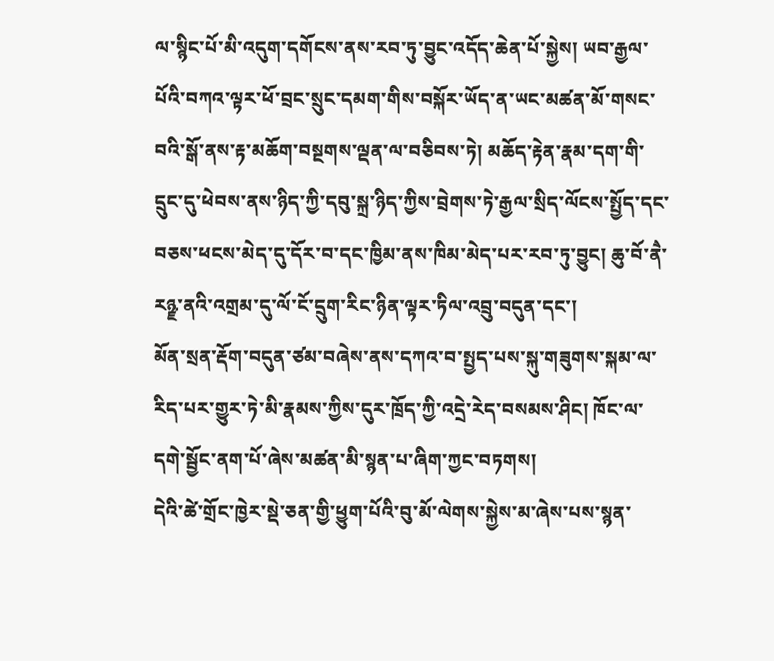ལ་སྙིང་པོ་མི་འདུག་དགོངས་ནས་རབ་ཏུ་བྱུང་འདོད་ཆེན་པོ་སྐྱེས། ཡབ་རྒྱལ་པོའི་བཀའ་ལྟར་ཕོ་བྲང་སྲུང་དམག་གིས་བསྐོར་ཡོད་ན་ཡང་མཚན་མོ་གསང་བའི་སྒོ་ནས་རྟ་མཆོག་བསྔགས་ལྡན་ལ་བཅིབས་ཏེ། མཆོད་རྟེན་རྣམ་དག་གི་དྲུང་དུ་ཕེབས་ནས་ཉིད་ཀྱི་དབུ་སྐྲ་ཉིད་ཀྱིས་བྲེགས་ཏེ་རྒྱལ་སྲིད་ལོངས་སྤྱོད་དང་བཅས་ཕངས་མེད་དུ་དོར་བ་དང་ཁྱིམ་ནས་ཁིམ་མེད་པར་རབ་ཏུ་བྱུང། ཆུ་བོ་ནཻ་རཉྫ་ནའི་འགྲམ་དུ་ལོ་ངོ་དྲུག་རིང་ཉིན་ལྟར་ཏིལ་འབྲུ་བདུན་དང་།
མོན་སྲན་རྡོག་བདུན་ཙམ་བཞེས་ནས་དཀའ་བ་སྤྱད་པས་སྐུ་གཟུགས་སྐམ་ལ་རིད་པར་གྱུར་ཏེ་མི་རྣམས་ཀྱིས་དུར་ཁྲོད་ཀྱི་འདྲེ་རེད་བསམས་ཤིང། ཁོང་ལ་དགེ་སྦྱོང་ནག་པོ་ཞེས་མཚན་མི་སྙན་པ་ཞིག་ཀྱང་བཏགས།
དེའི་ཚེ་གྲོང་ཁྱེར་སྡེ་ཅན་གྱི་ཕྱུག་པོའི་བུ་མོ་ལེགས་སྐྱེས་མ་ཞེས་པས་སྙན་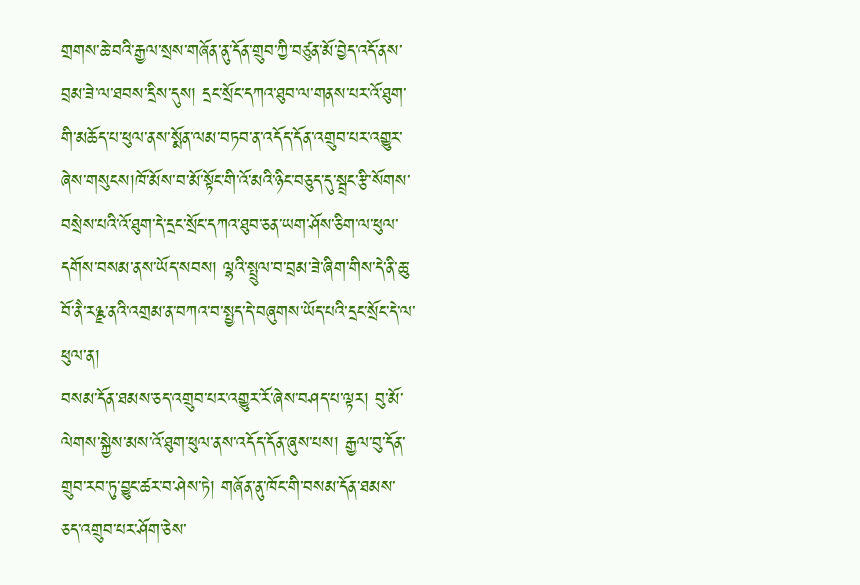གྲགས་ཆེ་བའི་རྒྱལ་སྲས་གཞོན་ནུ་དོན་གྲུབ་ཀྱི་བཙུན་མོ་བྱེད་འདོ་ནས་བྲམ་ཟེ་ལ་ཐབས་དྲིས་དུས། དྲང་སྲོང་དཀའ་ཐུབ་ལ་གནས་པར་འོ་ཐུག་གི་མཆོད་པ་ཕུལ་ནས་སྨོན་ལམ་བཏབ་ན་འདོད་དོན་འགྲུབ་པར་འགྱུར་ཞེས་གསུངས།ཁོ་མོས་བ་མོ་སྟོང་གི་འོ་མའི་ཉིང་བཅུད་དུ་སྦྲང་རྩི་སོགས་བསྲེས་པའི་འོ་ཐུག་དེ་དྲང་སྲོང་དཀའ་ཐུབ་ཅན་ཡག་ཤོས་ཅིག་ལ་ཕུལ་དགོས་བསམ་ནས་ཡོད་སབས། ལྷའི་སྤྲུལ་བ་བྲམ་ཟེ་ཞིག་གིས་དེ་ནི་ཆུ་བོ་ནཻ་རཉྫ་ནའི་འགྲམ་ན་བཀའ་བ་སྤྱད་དེ་བཞུགས་ཡོད་པའི་དྲང་སྲོང་དེ་ལ་ཕུལ་ན།
བསམ་དོན་ཐམས་ཅད་འགྲུབ་པར་འགྱུར་རོ་ཞེས་བཤད་པ་ལྟར། བུ་མོ་ལེགས་སྐྱེས་མས་འོ་ཐུག་ཕུལ་ནས་འདོད་དོན་ཞུས་པས། རྒྱལ་བུ་དོན་གྲུབ་རབ་ཏུ་བྱུང་ཚར་བ་ཤེས་ཏེ། གཞོན་ནུ་ཁོང་གི་བསམ་དོན་ཐམས་ཅད་འགྲུབ་པར་ཤོག་ཅེས་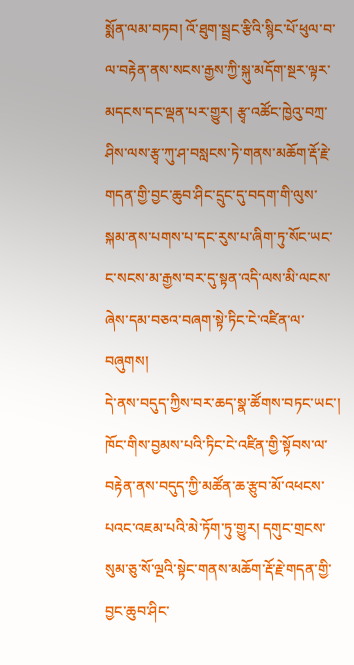སྨོན་ལམ་བཏབ། འོ་ཐུག་སྦྲང་རྩིའི་སྙིང་པོ་ཕུལ་བ་ལ་བརྟེན་ནས་སངས་རྒྱས་ཀྱི་སྐུ་མདོག་སྔར་ལྟར་མདངས་དང་ལྡན་པར་གྱུར། རྩྭ་འཚོང་ཁྱེའུ་བཀྲ་ཤིས་ལས་རྩྭ་ཀུ་ཤ་བསླངས་ཏེ་གནས་མཆོག་རྡོ་རྗེ་གདན་གྱི་བྱང་ཆུབ་ཤིང་དྲུང་དུ་བདག་གི་ལུས་སྐམ་ནས་པགས་པ་དང་རུས་པ་ཞིག་ཏུ་སོང་ཡང་ང་སངས་མ་རྒྱས་བར་དུ་སྟན་འདི་ལས་མི་ལངས་ཞེས་དམ་བཅའ་བཞག་སྟེ་ཏིང་ངེ་འཛིན་ལ་བཞུགས།
དེ་ནས་བདུད་ཀྱིས་བར་ཆད་སྣ་ཚོགས་བཏང་ཡང་། ཁོང་གིས་བྱམས་པའི་ཏིང་ངེ་འཛིན་གྱི་སྟོབས་ལ་བརྟེན་ནས་བདུད་ཀྱི་མཚོན་ཆ་རྩུབ་མོ་འཕངས་པའང་འཇམ་པའི་མེ་ཏོག་ཏུ་གྱུར། དགུང་གྲངས་སུམ་ཅུ་སོ་ལྔའི་སྟེང་གནས་མཆོག་རྡོ་རྗེ་གདན་གྱི་བྱང་ཆུབ་ཤིང་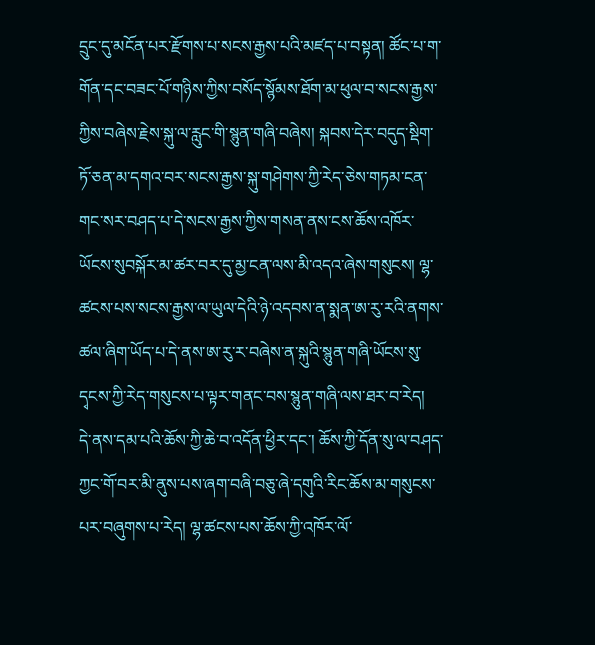དྲུང་དུ་མངོན་པར་རྫོགས་པ་སངས་རྒྱས་པའི་མཛད་པ་བསྟན། ཚོང་པ་ག་གོན་དང་བཟང་པོ་གཉིས་ཀྱིས་བསོད་སྙོམས་ཐོག་མ་ཕུལ་བ་སངས་རྒྱས་ཀྱིས་བཞེས་རྗེས་སྐུ་ལ་རླུང་གི་སྙུན་གཞི་བཞེས། སྐབས་དེར་བདུད་སྡིག་ཏོ་ཅན་མ་དགའ་བར་སངས་རྒྱས་སྐུ་གཤེགས་ཀྱི་རེད་ཅེས་གཏམ་ངན་གང་སར་བཤད་པ་དེ་སངས་རྒྱས་ཀྱིས་གསན་ནས་ངས་ཆོས་འཁོར་ཡོངས་སུབསྐོར་མ་ཚར་བར་དུ་མྱ་ངན་ལས་མི་འདའ་ཞེས་གསུངས། ལྷ་ཚངས་པས་སངས་རྒྱས་ལ་ཡུལ་དེའི་ཉེ་འདབས་ན་སྨན་ཨ་རུ་རའི་ནགས་ཚལ་ཞིག་ཡོད་པ་དེ་ནས་ཨ་རུ་ར་བཞེས་ན་སྐུའི་སྙུན་གཞི་ཡོངས་སུ་དྭངས་ཀྱི་རེད་གསུངས་པ་ལྟར་གནང་བས་སྙུན་གཞི་ལས་ཐར་བ་རེད།
དེ་ནས་དམ་པའི་ཆོས་ཀྱི་ཆེ་བ་འདོན་ཕྱིར་དང་། ཆོས་ཀྱི་དོན་སུ་ལ་བཤད་ཀྱང་གོ་བར་མི་ནུས་པས་ཞག་བཞི་བཅུ་ཞེ་དགུའི་རིང་ཆོས་མ་གསུངས་པར་བཞུགས་པ་རེད། ལྷ་ཚངས་པས་ཆོས་ཀྱི་འཁོར་ལོ་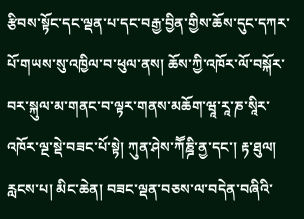རྩིབས་སྟོང་དང་ལྡན་པ་དང་བརྒྱ་བྱིན་གྱིས་ཆོས་དུང་དཀར་པོ་གཡས་སུ་འཁྱིལ་བ་ཕུལ་ནས། ཆོས་ཀྱི་འཁོར་ལོ་བསྐོར་བར་སྐུལ་མ་གནང་བ་ལྟར་གནས་མཆོག་ཝཱ་རཱ་ཎ་སཱིར་འཁོར་ལྔ་སྡེ་བཟང་པོ་སྟེ། ཀུན་ཤེས་ཀཽཎྜི་ནྱ་དང་། རྟ་ཐུལ། རླངས་པ། མིང་ཆེན། བཟང་ལྡན་བཅས་ལ་བདེན་བཞིའི་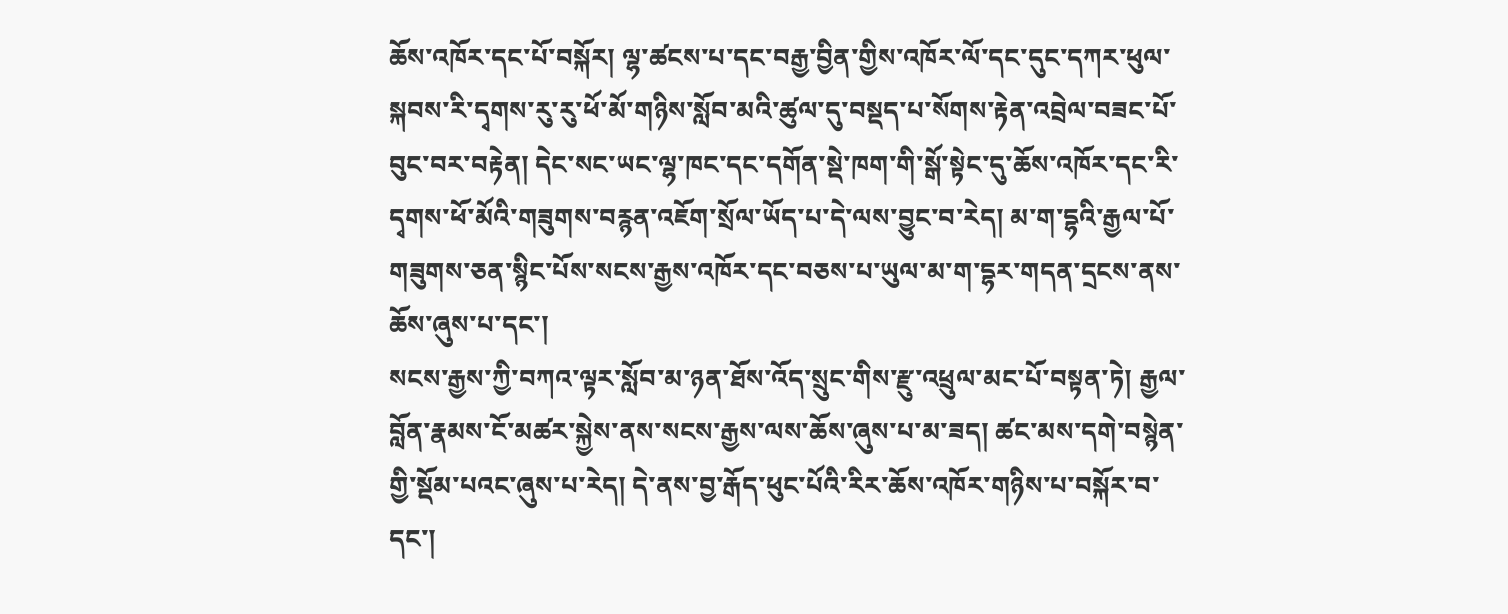ཆོས་འཁོར་དང་པོ་བསྐོར། ལྷ་ཚངས་པ་དང་བརྒྱ་བྱིན་གྱིས་འཁོར་ལོ་དང་དུང་དཀར་ཕུལ་སྐབས་རི་དྭགས་རུ་རུ་ཕོ་མོ་གཉིས་སློབ་མའི་ཚུལ་དུ་བསྡད་པ་སོགས་རྟེན་འབྲེལ་བཟང་པོ་བུང་བར་བརྟེན། དེང་སང་ཡང་ལྷ་ཁང་དང་དགོན་སྡེ་ཁག་གི་སྒོ་སྟེང་དུ་ཆོས་འཁོར་དང་རི་དྭགས་ཕོ་མོའི་གཟུགས་བརྙན་འཇོག་སྲོལ་ཡོད་པ་དེ་ལས་བྱུང་བ་རེད། མ་ག་དྷའི་རྒྱལ་པོ་གཟུགས་ཅན་སྙིང་པོས་སངས་རྒྱས་འཁོར་དང་བཅས་པ་ཡུལ་མ་ག་དྷར་གདན་དྲངས་ནས་ཆོས་ཞུས་པ་དང་།
སངས་རྒྱས་ཀྱི་བཀའ་ལྟར་སློབ་མ་ཉན་ཐོས་འོད་སྲུང་གིས་རྫུ་འཕྲུལ་མང་པོ་བསྟན་ཏེ། རྒྱལ་བློན་རྣམས་ངོ་མཚར་སྐྱེས་ནས་སངས་རྒྱས་ལས་ཆོས་ཞུས་པ་མ་ཟད། ཚང་མས་དགེ་བསྙེན་གྱི་སྡོམ་པའང་ཞུས་པ་རེད། དེ་ནས་བྱ་རྒོད་ཕུང་པོའི་རིར་ཆོས་འཁོར་གཉིས་པ་བསྐོར་བ་དང་།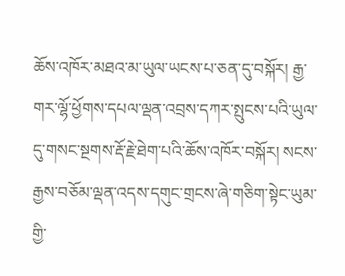ཆོས་འཁོར་མཐའ་མ་ཡུལ་ཡངས་པ་ཅན་དུ་བསྐོར། རྒྱ་གར་ལྷོ་ཕྱོགས་དཔལ་ལྡན་འབྲས་དཀར་སྤུངས་པའི་ཡུལ་དུ་གསང་སྔགས་རྡོ་རྗེ་ཐེག་པའི་ཆོས་འཁོར་བསྐོར། སངས་རྒྱས་བཅོམ་ལྡན་འདས་དགུང་གྲངས་ཞེ་གཅིག་སྟེང་ཡུམ་གྱི་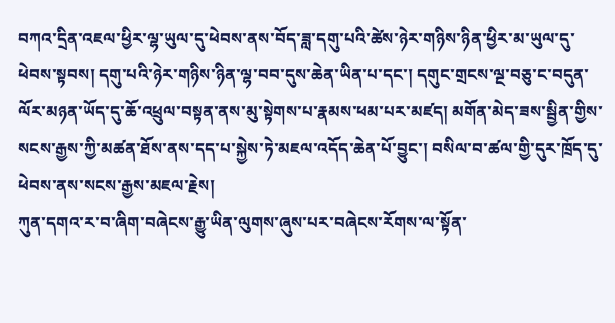བཀའ་དྲིན་འཇལ་ཕྱིར་ལྷ་ཡུལ་དུ་ཕེབས་ནས་བོད་ཟླ་དགུ་པའི་ཚེས་ཉེར་གཉིས་ཉིན་ཕྱིར་མ་ཡུལ་དུ་ཕེབས་སྟབས། དགུ་པའི་ཉེར་གཉིས་ཉིན་ལྷ་བབ་དུས་ཆེན་ཡིན་པ་དང་། དགུང་གྲངས་ལྔ་བཅུ་ང་བདུན་ལོར་མཉན་ཡོད་དུ་ཆོ་འཕྲུལ་བསྟན་ནས་མུ་སྟེགས་པ་རྣམས་ཕམ་པར་མཛད། མགོན་མེད་ཟས་སྦྱིན་གྱིས་སངས་རྒྱས་ཀྱི་མཚན་ཐོས་ནས་དད་པ་སྐྱེས་ཏེ་མཇལ་འདོད་ཆེན་པོ་བྱུང་། བསིལ་བ་ཚལ་གྱི་དུར་ཁྲོད་དུ་ཕེབས་ནས་སངས་རྒྱས་མཇལ་རྗེས།
ཀུན་དགའ་ར་བ་ཞིག་བཞེངས་རྒྱུ་ཡིན་ལུགས་ཞུས་པར་བཞེངས་རོགས་ལ་སྟོན་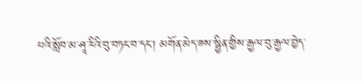པའི་སློབ་མ་ཤཱ་རིའི་བུ་བཏང་བ་དང་། མགོན་མེད་ཟས་སྦྱིན་གྱིས་རྒྱལ་བུ་རྒྱལ་བྱེད་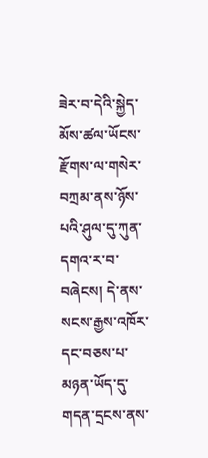ཟེར་བ་དེའི་སྐྱེད་མོས་ཚལ་ཡོངས་རྫོགས་ལ་གསེར་བཀྲམ་ནས་ཉོས་པའི་ཤུལ་དུ་ཀུན་དགའ་ར་བ་བཞེངས། དེ་ནས་སངས་རྒྱས་འཁོར་དང་བཅས་པ་མཉན་ཡོད་དུ་གདན་དྲངས་ནས་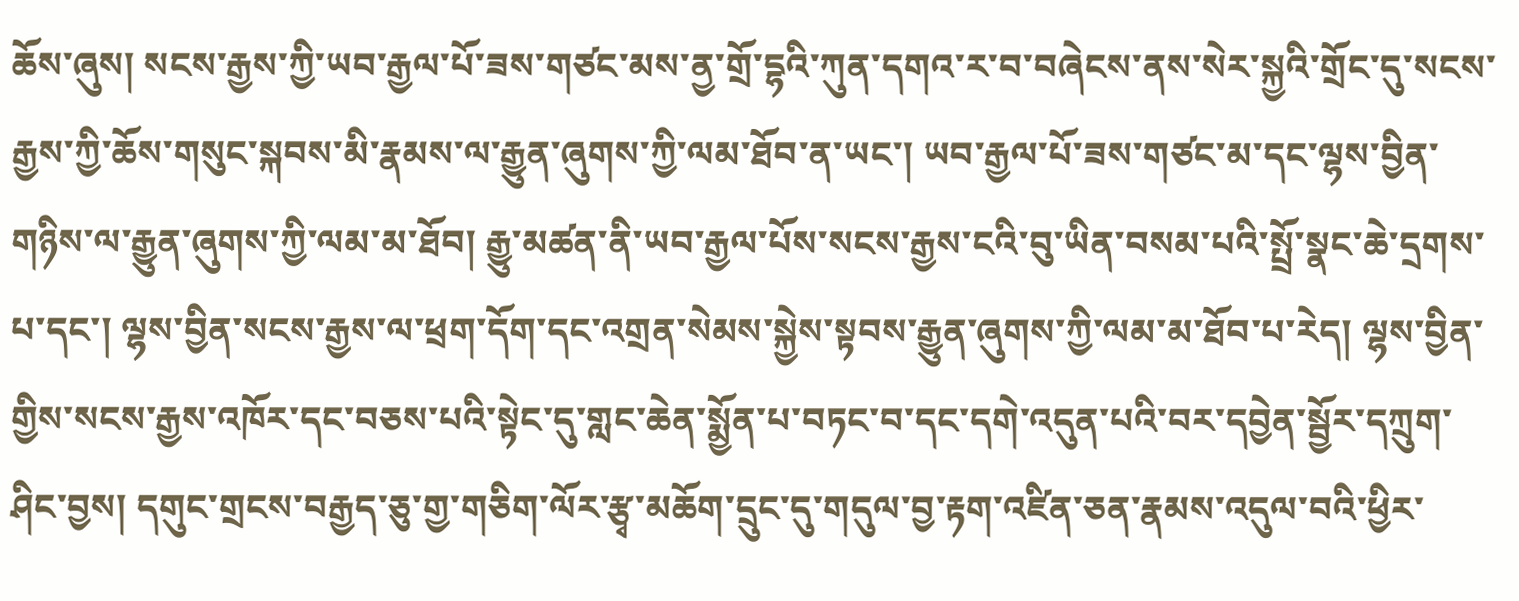ཆོས་ཞུས། སངས་རྒྱས་ཀྱི་ཡབ་རྒྱལ་པོ་ཟས་གཙང་མས་ནྱ་གྲོ་དྷའི་ཀུན་དགའ་ར་བ་བཞེངས་ནས་སེར་སྐྱའི་གྲོང་དུ་སངས་རྒྱས་ཀྱི་ཆོས་གསུང་སྐབས་མི་རྣམས་ལ་རྒྱུན་ཞུགས་ཀྱི་ལམ་ཐོབ་ན་ཡང་། ཡབ་རྒྱལ་པོ་ཟས་གཙང་མ་དང་ལྷས་བྱིན་གཉིས་ལ་རྒྱུན་ཞུགས་ཀྱི་ལམ་མ་ཐོབ། རྒྱུ་མཚན་ནི་ཡབ་རྒྱལ་པོས་སངས་རྒྱས་ངའི་བུ་ཡིན་བསམ་པའི་སྤྲོ་སྣང་ཆེ་དྲགས་པ་དང་། ལྷས་བྱིན་སངས་རྒྱས་ལ་ཕྲག་དོག་དང་འགྲན་སེམས་སྐྱེས་སྟབས་རྒྱུན་ཞུགས་ཀྱི་ལམ་མ་ཐོབ་པ་རེད། ལྷས་བྱིན་གྱིས་སངས་རྒྱས་འཁོར་དང་བཅས་པའི་སྟེང་དུ་གླང་ཆེན་སྨྱོན་པ་བཏང་བ་དང་དགེ་འདུན་པའི་བར་དབྱེན་སྦྱོར་དཀྲུག་ཤིང་བྱས། དགུང་གྲངས་བརྒྱད་ཅུ་གྱ་གཅིག་ལོར་རྩྭ་མཆོག་དྲུང་དུ་གདུལ་བྱ་རྟག་འཛིན་ཅན་རྣམས་འདུལ་བའི་ཕྱིར་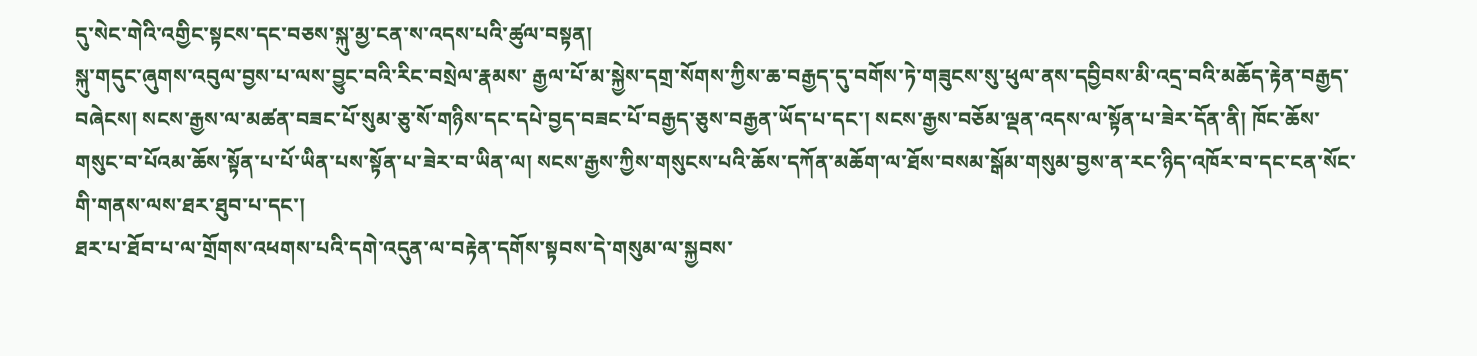དུ་སེང་གེའི་འགྱིང་སྟངས་དང་བཅས་སྐུ་མྱ་ངན་ས་འདས་པའི་ཚུལ་བསྟན།
སྐུ་གདུང་ཞུགས་འབུལ་བྱས་པ་ལས་བྱུང་བའི་རིང་བསྲེལ་རྣམས་ རྒྱལ་པོ་མ་སྐྱེས་དགྲ་སོགས་ཀྱིས་ཆ་བརྒྱད་དུ་བགོས་ཏེ་གཟུངས་སུ་ཕུལ་ནས་དབྱིབས་མི་འདྲ་བའི་མཆོད་རྟེན་བརྒྱད་བཞེངས། སངས་རྒྱས་ལ་མཚན་བཟང་པོ་སུམ་ཅུ་སོ་གཉིས་དང་དཔེ་བྱད་བཟང་པོ་བརྒྱད་ཅུས་བརྒྱན་ཡོད་པ་དང་། སངས་རྒྱས་བཅོམ་ལྡན་འདས་ལ་སྟོན་པ་ཟེར་དོན་ནི། ཁོང་ཆོས་གསུང་བ་པོའམ་ཆོས་སྟོན་པ་པོ་ཡིན་པས་སྟོན་པ་ཟེར་བ་ཡིན་ལ། སངས་རྒྱས་ཀྱིས་གསུངས་པའི་ཆོས་དཀོན་མཆོག་ལ་ཐོས་བསམ་སྒོམ་གསུམ་བྱས་ན་རང་ཉིད་འཁོར་བ་དང་ངན་སོང་གི་གནས་ལས་ཐར་ཐུབ་པ་དང་།
ཐར་པ་ཐོབ་པ་ལ་གྲོགས་འཕགས་པའི་དགེ་འདུན་ལ་བརྟེན་དགོས་སྟབས་དེ་གསུམ་ལ་སྐྱབས་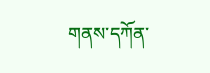གནས་དཀོན་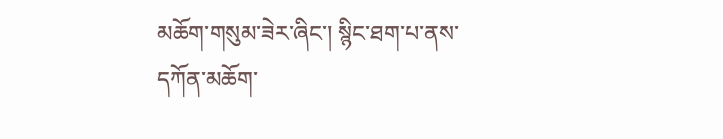མཆོག་གསུམ་ཟེར་ཞིང་། སྙིང་ཐག་པ་ནས་དཀོན་མཆོག་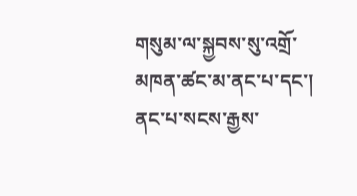གསུམ་ལ་སྐྱབས་སུ་འགྲོ་མཁན་ཚང་མ་ནང་པ་དང་། ནང་པ་སངས་རྒྱས་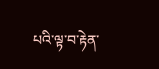པའི་ལྟ་བ་རྟེན་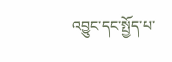འབྱུང་དང་སྤྱོད་པ་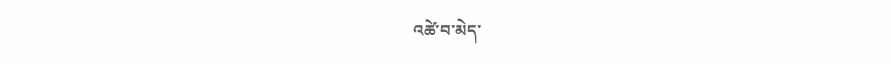འཚེ་བ་མེད་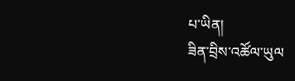པ་ཡིན།
ཟིན་བྲིས་འཚོལ་ཡུལ